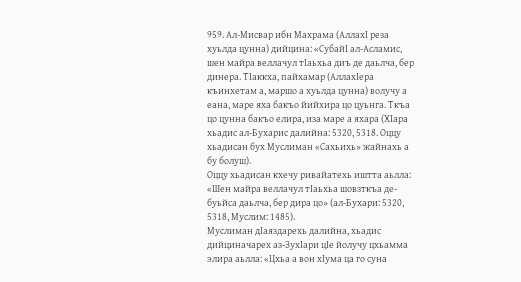959. Ал-Мисвар ибн Махрама (АллахI реза хуьлда цунна) дийцина: «СубайI ал-Асламис, шен майра веллачул тIаьхьа диъ де даьлча, бер динера. ТIаккха, пайхамар (АллахIера къинхетам а, маршо а хуьлда цунна) волучу а еана, маре яха бакъо йийхира цо цуьнга. Ткъа цо цунна бакъо елира, иза маре а яхара (ХIара хьадис ал-Бухарис далийна: 5320, 5318. Оццу хьадисан бух Муслиман «Сахьихь» жайнахь а бу болуш).
Оццу хьадисан кхечу ривайатехь иштта аьлла: «Шен майра веллачул тIаьхьа шовзткъа де-буьйса даьлча, бер дира цо» (ал-Бухари: 5320, 5318, Муслим: 1485).
Муслиман дIаяздарехь далийна, хьадис дийциначарех аз-ЗухIари цIе йолучу цхьамма элира аьлла: «Цхьа а вон хIума ца го суна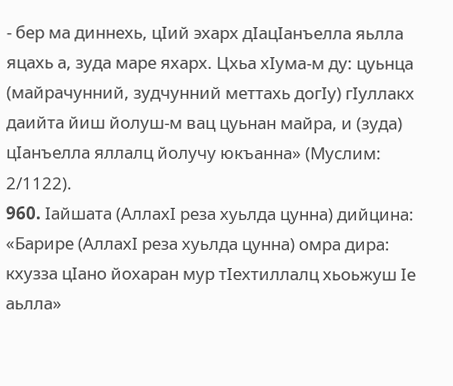- бер ма диннехь, цIий эхарх дIацIанъелла яьлла яцахь а, зуда маре яхарх. Цхьа хIума-м ду: цуьнца (майрачунний, зудчунний меттахь догIу) гIуллакх даийта йиш йолуш-м вац цуьнан майра, и (зуда) цIанъелла яллалц йолучу юкъанна» (Муслим: 2/1122).
960. Iайшата (АллахI реза хуьлда цунна) дийцина: «Барире (АллахI реза хуьлда цунна) омра дира: кхузза цIано йохаран мур тIехтиллалц хьоьжуш Iе аьлла»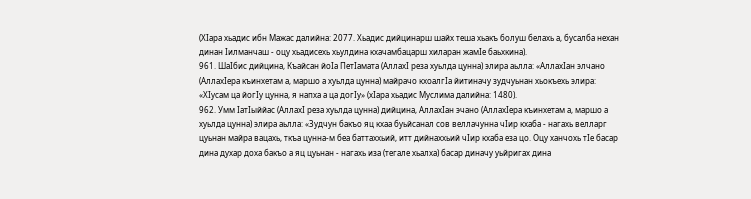(ХIара хьадис ибн Мажас далийна: 2077. Хьадис дийцинарш шайх теша хьакъ болуш белахь а, бусалба нехан динан Iилманчаш - оцу хьадисехь хьулдина кхачамбацарш хиларан жамIе баьхкина).
961. ШаIбис дийцина, Къайсан йоIа ПетIамата (АллахI реза хуьлда цунна) элира аьлла: «АллахIан элчано (АллахIера къинхетам а, маршо а хуьлда цунна) майрачо кхоалгIа йитиначу зудчуьнан хьокъехь элира: «ХIусам ца йогIу цунна, я напха а ца догIу» (хIара хьадис Муслима далийна: 1480).
962. Умм IатIыййас (АллахI реза хуьлда цунна) дийцина, АллахIан эчано (АллахIера къинхетам а, маршо а хуьлда цунна) элира аьлла: «Зудчун бакъо яц кхаа буьйсанал сов веллачунна чIир кхаба - нагахь велларг цуьнан майра вацахь, ткъа цунна-м беа баттаххьий, итт дийнаххьий чIир кхаба еза цо. Оцу ханчохь тIе басар дина духар доха бакъо а яц цуьнан - нагахь иза (тегале хьалха) басар диначу уьйригах дина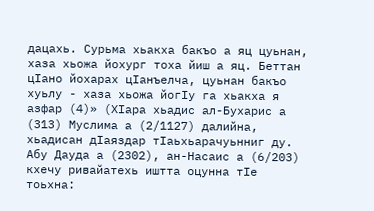дацахь. Сурьма хьакха бакъо а яц цуьнан, хаза хьожа йохург тоха йиш а яц. Беттан цIано йохарах цIанъелча, цуьнан бакъо хуьлу - хаза хьожа йогIу га хьакха я азфар (4)» (ХIара хьадис ал-Бухарис а (313) Муслима а (2/1127) далийна, хьадисан дIаяздар тIаьхьарачуьнниг ду. Абу Дауда а (2302), ан-Насаис а (6/203) кхечу ривайатехь иштта оцунна тIе тоьхна: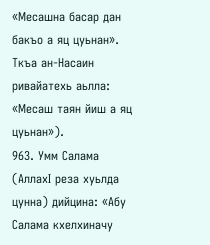«Месашна басар дан бакъо а яц цуьнан». Ткъа ан-Насаин ривайатехь аьлла: «Месаш таян йиш а яц цуьнан»).
963. Умм Салама (АллахI реза хуьлда цунна) дийцина: «Абу Салама кхелхиначу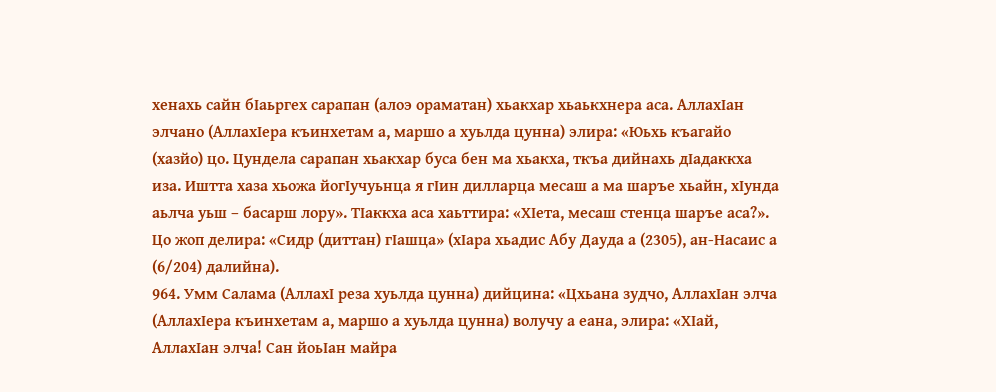хенахь сайн бIаьргех сарапан (алоэ ораматан) хьакхар хьаькхнера аса. АллахIан элчано (АллахIера къинхетам а, маршо а хуьлда цунна) элира: «Юьхь къагайо (хазйо) цо. Цундела сарапан хьакхар буса бен ма хьакха, ткъа дийнахь дIадаккха иза. Иштта хаза хьожа йогIучуьнца я гIин дилларца месаш а ма шаръе хьайн, хIунда аьлча уьш – басарш лору». ТIаккха аса хаьттира: «ХIета, месаш стенца шаръе аса?». Цо жоп делира: «Сидр (диттан) гIашца» (хIара хьадис Абу Дауда а (2305), ан-Насаис а (6/204) далийна).
964. Умм Салама (АллахI реза хуьлда цунна) дийцина: «Цхьана зудчо, АллахIан элча (АллахIера къинхетам а, маршо а хуьлда цунна) волучу а еана, элира: «ХIай, АллахIан элча! Сан йоьIан майра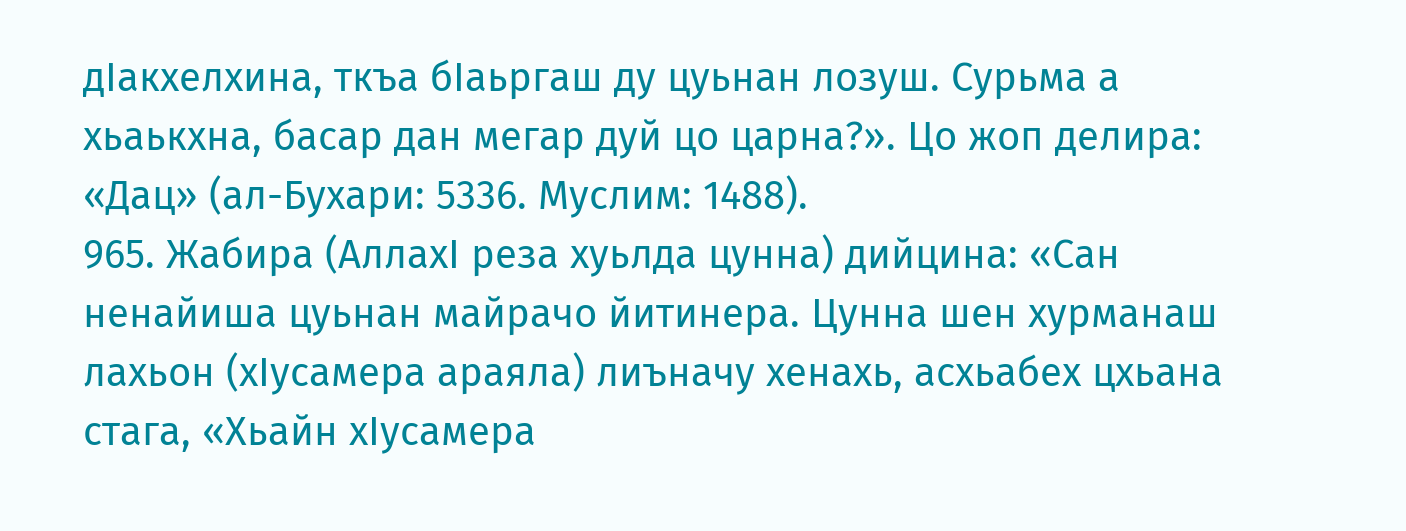дIакхелхина, ткъа бIаьргаш ду цуьнан лозуш. Сурьма а хьаькхна, басар дан мегар дуй цо царна?». Цо жоп делира: «Дац» (ал-Бухари: 5336. Муслим: 1488).
965. Жабира (АллахI реза хуьлда цунна) дийцина: «Сан ненайиша цуьнан майрачо йитинера. Цунна шен хурманаш лахьон (хIусамера араяла) лиъначу хенахь, асхьабех цхьана стага, «Хьайн хIусамера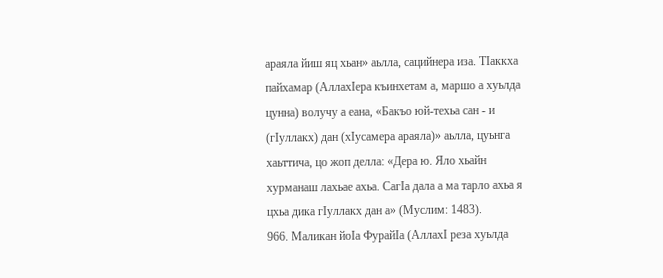араяла йиш яц хьан» аьлла, сацийнера иза. ТIаккха пайхамар (АллахIера къинхетам а, маршо а хуьлда цунна) волучу а еана, «Бакъо юй-техьа сан - и (гIуллакх) дан (хIусамера араяла)» аьлла, цуьнга хаьттича, цо жоп делла: «Дера ю. Яло хьайн хурманаш лахьае ахьа. СагIа дала а ма тарло ахьа я цхьа дика гIуллакх дан а» (Муслим: 1483).
966. Маликан йоIа ФурайIа (АллахI реза хуьлда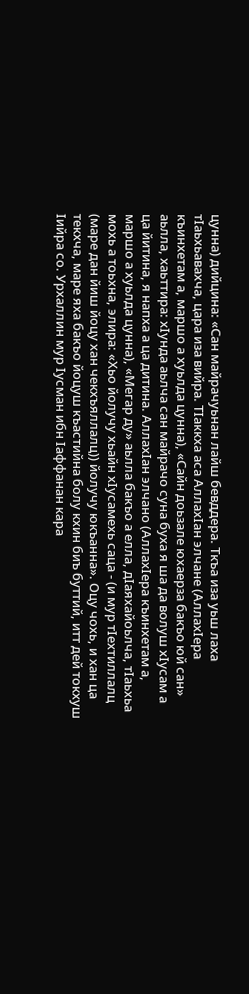цунна) дийцина: «Сан майрачуьнан лайш бевддера. Ткъа иза уьш лаха тIаьхьавахча, цара иза вийра. ТIаккха аса АллахIан элчане (АллахIера къинхетам а, маршо а хуьлда цунна), «Сайн доьзале юхаерза бакъо юй сан» аьлла, хаьттира: хIунда аьлча сан майрачо суна буха я ша да волуш хIусам а ца йитина, я напха а ца дитина. АллахIан элчано (АллахIера къинхетам а, маршо а хуьлда цунна), «Мегар ду» аьлла бакъо а елла, дIаяхайоьлча, тIаьхьа мохь а тоьхна, элира: «Хьо йолучу хьайн хIусамехь саца - (и мур тIехтиллалц (маре дан йиш йоцу хан чекхъяллалц)) йолучу юкъанна». Оцу чохь, и хан ца текхча, маре яха бакъо йоцуш къастийна болу кхин биъ буттий, итт дей токхуш Iийра со. Урхаллин мур Iусман ибн Iаффанан кара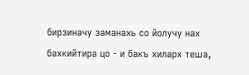бирзиначу заманахь со йолучу нах бахкийтира цо - и бакъ хиларх теша,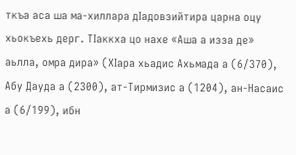ткъа аса ша ма-хиллара дIадовзийтира царна оцу хьокъехь дерг. ТIаккха цо нахе «Аша а изза де» аьлла, омра дира» (ХIара хьадис Ахьмада а (6/370), Абу Дауда а (2300), ат-Тирмизис а (1204), ан-Насаис а (6/199), ибн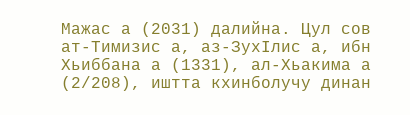Мажас а (2031) далийна. Цул сов ат-Тимизис а, аз-ЗухIлис а, ибн Хьиббана а (1331), ал-Хьакима а (2/208), иштта кхинболучу динан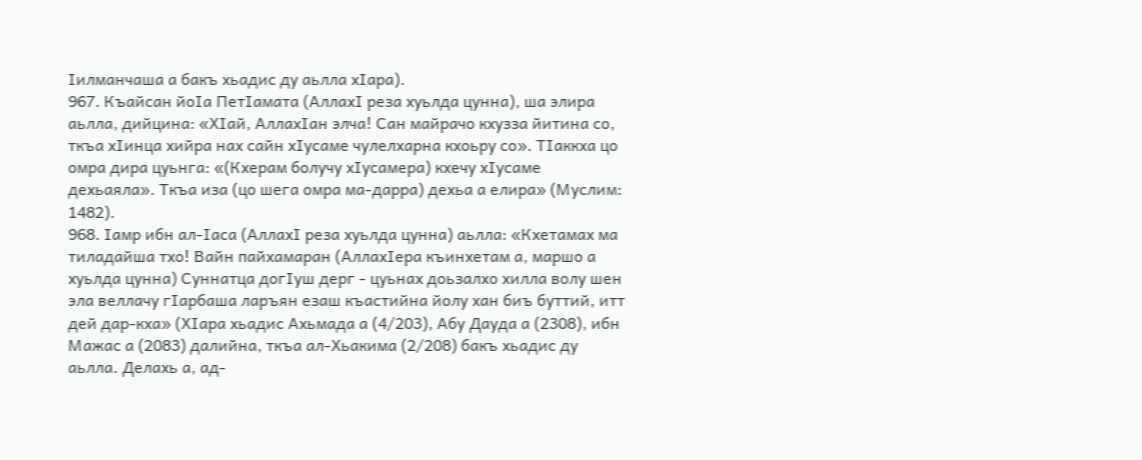Iилманчаша а бакъ хьадис ду аьлла хIара).
967. Къайсан йоIа ПетIамата (АллахI реза хуьлда цунна), ша элира аьлла, дийцина: «ХIай, АллахIан элча! Сан майрачо кхузза йитина со, ткъа хIинца хийра нах сайн хIусаме чулелхарна кхоьру со». ТIаккха цо омра дира цуьнга: «(Кхерам болучу хIусамера) кхечу хIусаме дехьаяла». Ткъа иза (цо шега омра ма-дарра) дехьа а елира» (Муслим: 1482).
968. Iамр ибн ал-Iаса (АллахI реза хуьлда цунна) аьлла: «Кхетамах ма тиладайша тхо! Вайн пайхамаран (АллахIера къинхетам а, маршо а хуьлда цунна) Суннатца догIуш дерг - цуьнах доьзалхо хилла волу шен эла веллачу гIарбаша ларъян езаш къастийна йолу хан биъ буттий, итт дей дар-кха» (ХIара хьадис Ахьмада а (4/203), Абу Дауда а (2308), ибн Мажас а (2083) далийна, ткъа ал-Хьакима (2/208) бакъ хьадис ду аьлла. Делахь а, ад-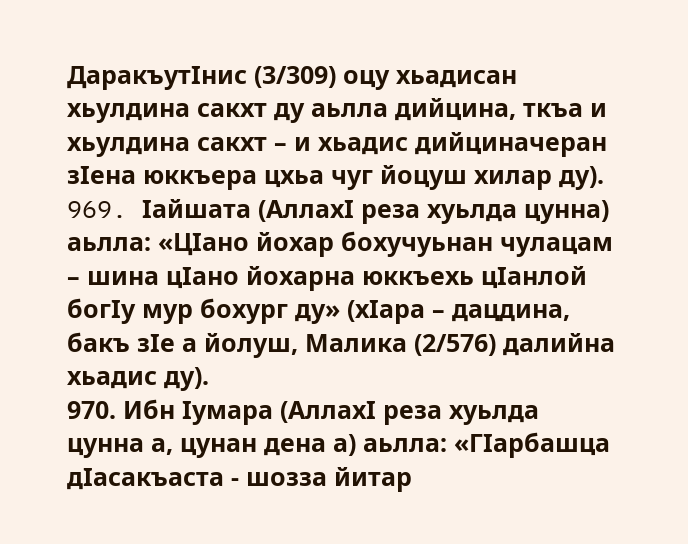ДаракъутIнис (3/309) оцу хьадисан хьулдина сакхт ду аьлла дийцина, ткъа и хьулдина сакхт – и хьадис дийциначеран зIена юккъера цхьа чуг йоцуш хилар ду).
969. Iайшата (АллахI реза хуьлда цунна) аьлла: «ЦIано йохар бохучуьнан чулацам – шина цIано йохарна юккъехь цIанлой богIу мур бохург ду» (хIара – дацдина, бакъ зIе а йолуш, Малика (2/576) далийна хьадис ду).
970. Ибн Iумара (АллахI реза хуьлда цунна а, цунан дена а) аьлла: «ГIарбашца дIасакъаста - шозза йитар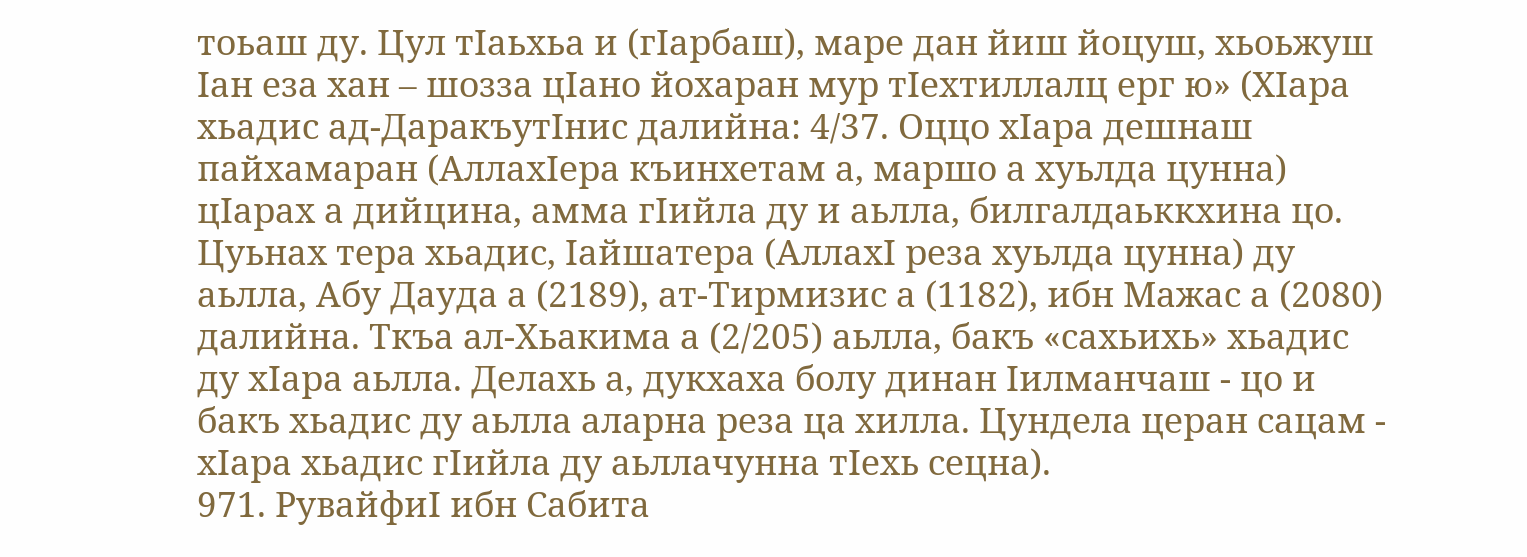тоьаш ду. Цул тIаьхьа и (гIарбаш), маре дан йиш йоцуш, хьоьжуш Iан еза хан – шозза цIано йохаран мур тIехтиллалц ерг ю» (ХIара хьадис ад-ДаракъутIнис далийна: 4/37. Оццо хIара дешнаш пайхамаран (АллахIера къинхетам а, маршо а хуьлда цунна) цIарах а дийцина, амма гIийла ду и аьлла, билгалдаьккхина цо. Цуьнах тера хьадис, Iайшатера (АллахI реза хуьлда цунна) ду аьлла, Абу Дауда а (2189), ат-Тирмизис а (1182), ибн Мажас а (2080) далийна. Ткъа ал-Хьакима а (2/205) аьлла, бакъ «сахьихь» хьадис ду хIара аьлла. Делахь а, дукхаха болу динан Iилманчаш - цо и бакъ хьадис ду аьлла аларна реза ца хилла. Цундела церан сацам - хIара хьадис гIийла ду аьллачунна тIехь сецна).
971. РувайфиI ибн Сабита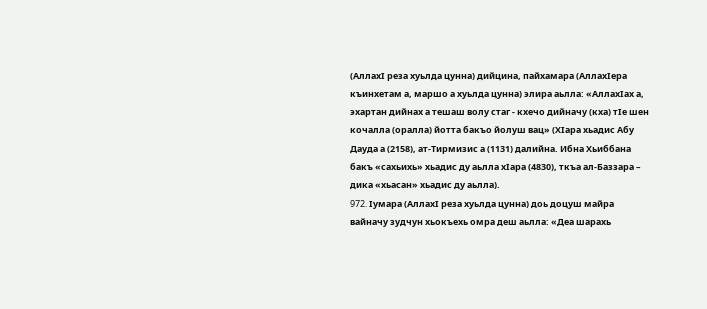(АллахI реза хуьлда цунна) дийцина, пайхамара (АллахIера къинхетам а, маршо а хуьлда цунна) элира аьлла: «АллахIах а, эхартан дийнах а тешаш волу стаг - кхечо дийначу (кха) тIе шен кочалла (оралла) йотта бакъо йолуш вац» (ХIара хьадис Абу Дауда а (2158), ат-Тирмизис а (1131) далийна. Ибна Хьиббана бакъ «сахьихь» хьадис ду аьлла хIара (4830), ткъа ал-Баззара – дика «хьасан» хьадис ду аьлла).
972. Iумара (АллахI реза хуьлда цунна) доь доцуш майра вайначу зудчун хьокъехь омра деш аьлла: «Деа шарахь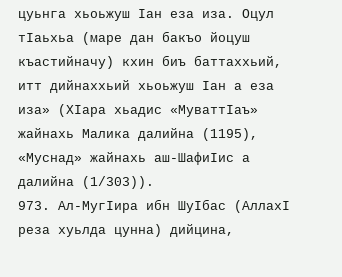цуьнга хьоьжуш Iан еза иза. Оцул тIаьхьа (маре дан бакъо йоцуш къастийначу) кхин биъ баттаххьий, итт дийнаххьий хьоьжуш Iан а еза иза» (ХIара хьадис «МуваттIаъ» жайнахь Малика далийна (1195), «Муснад» жайнахь аш-ШафиIис а далийна (1/303)).
973. Ал-МугIира ибн ШуIбас (АллахI реза хуьлда цунна) дийцина,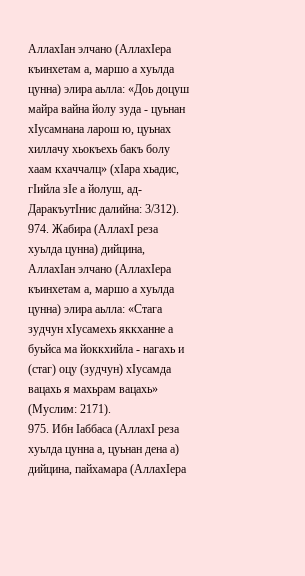АллахIан элчано (АллахIера къинхетам а, маршо а хуьлда цунна) элира аьлла: «Доь доцуш майра вайна йолу зуда - цуьнан хIусамнана ларош ю, цуьнах хиллачу хьокъехь бакъ болу хаам кхаччалц» (хIара хьадис, гIийла зIе а йолуш, ад-ДаракъутIнис далийна: 3/312).
974. Жабира (АллахI реза хуьлда цунна) дийцина, АллахIан элчано (АллахIера къинхетам а, маршо а хуьлда цунна) элира аьлла: «Стага зудчун хIусамехь яккханне а буьйса ма йоккхийла - нагахь и (стаг) оцу (зудчун) хIусамда вацахь я махьрам вацахь» (Муслим: 2171).
975. Ибн Iаббаса (АллахI реза хуьлда цунна а, цуьнан дена а) дийцина, пайхамара (АллахIера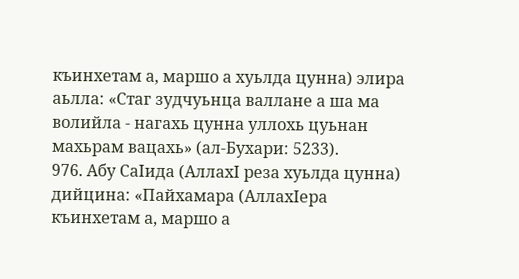къинхетам а, маршо а хуьлда цунна) элира аьлла: «Стаг зудчуьнца валлане а ша ма волийла - нагахь цунна уллохь цуьнан махьрам вацахь» (ал-Бухари: 5233).
976. Абу СаIида (АллахI реза хуьлда цунна) дийцина: «Пайхамара (АллахIера къинхетам а, маршо а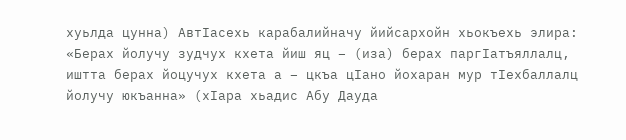хуьлда цунна) АвтIасехь карабалийначу йийсархойн хьокъехь элира: «Берах йолучу зудчух кхета йиш яц – (иза) берах паргIатъяллалц, иштта берах йоцучух кхета а – цкъа цIано йохаран мур тIехбаллалц йолучу юкъанна» (хIара хьадис Абу Дауда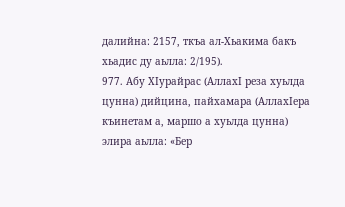далийна: 2157, ткъа ал-Хьакима бакъ хьадис ду аьлла: 2/195).
977. Абу ХIурайрас (АллахI реза хуьлда цунна) дийцина, пайхамара (АллахIера къинетам а, маршо а хуьлда цунна) элира аьлла: «Бер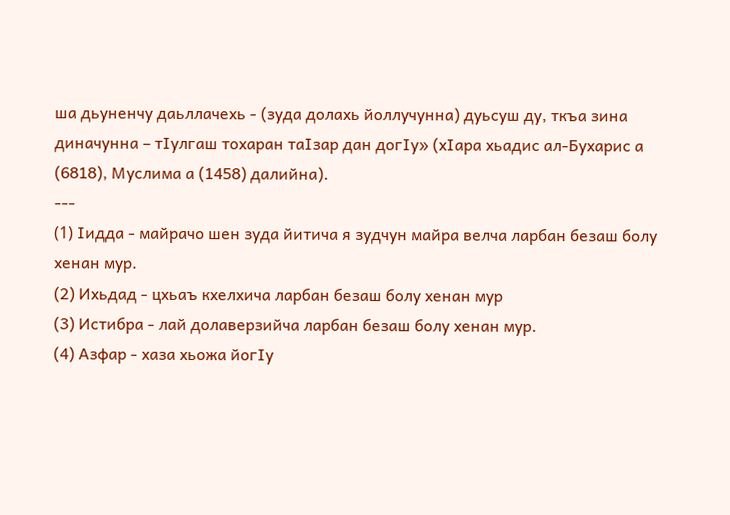ша дьуненчу даьллачехь - (зуда долахь йоллучунна) дуьсуш ду, ткъа зина диначунна – тIулгаш тохаран таIзар дан догIу» (хIара хьадис ал-Бухарис а (6818), Муслима а (1458) далийна).
---
(1) Iидда - майрачо шен зуда йитича я зудчун майра велча ларбан безаш болу хенан мур.
(2) Ихьдад - цхьаъ кхелхича ларбан безаш болу хенан мур
(3) Истибра - лай долаверзийча ларбан безаш болу хенан мур.
(4) Азфар - хаза хьожа йогIу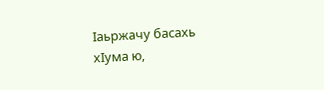Iаьржачу басахь хIума ю,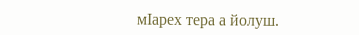мIарех тера а йолуш.